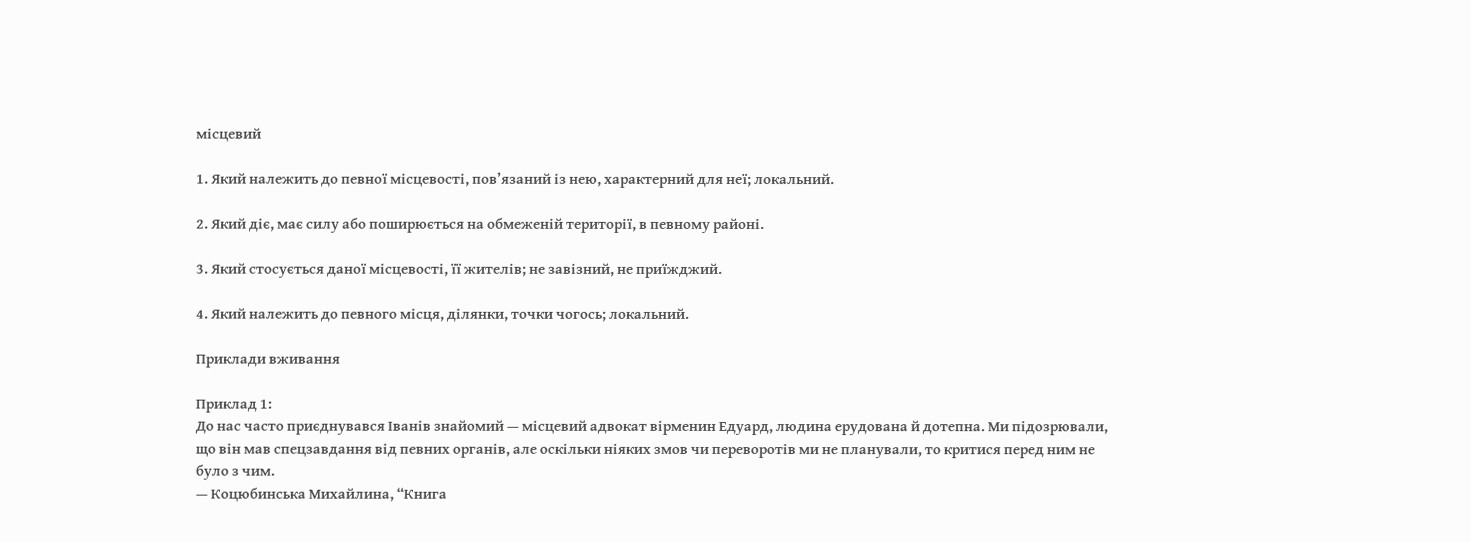місцевий

1. Який належить до певної місцевості, пов’язаний із нею, характерний для неї; локальний.

2. Який діє, має силу або поширюється на обмеженій території, в певному районі.

3. Який стосується даної місцевості, її жителів; не завізний, не приїжджий.

4. Який належить до певного місця, ділянки, точки чогось; локальний.

Приклади вживання

Приклад 1:
До нас часто приєднувався Іванів знайомий — місцевий адвокат вірменин Едуард, людина ерудована й дотепна. Ми підозрювали, що він мав спецзавдання від певних органів, але оскільки ніяких змов чи переворотів ми не планували, то критися перед ним не було з чим.
— Коцюбинська Михайлина, “Книга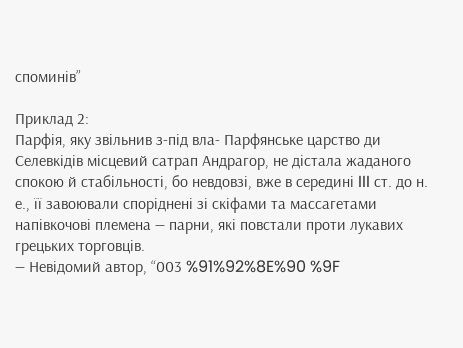споминів”

Приклад 2:
Парфія, яку звільнив з-під вла- Парфянське царство ди Селевкідів місцевий сатрап Андрагор, не дістала жаданого спокою й стабільності, бо невдовзі, вже в середині III ст. до н. е., її завоювали споріднені зі скіфами та массагетами напівкочові племена — парни, які повстали проти лукавих грецьких торговців.
— Невідомий автор, “003 %91%92%8E%90 %9F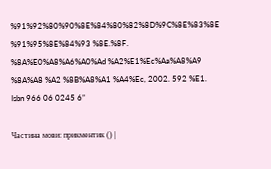%91%92%80%90%8E%84%80%82%8D%9C%8E%83%8E %91%95%8E%84%93 %8E.%8F. %8A%E0%A8%A6%A0%Ad %A2%E1%Ec%Aa%A8%A9 %8A%A8 %A2 %8B%A8%A1 %A4%Ec, 2002. 592 %E1. Isbn 966 06 0245 6”

Частина мови: прикментик () |